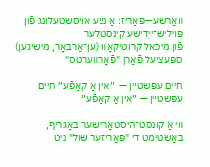װאַרשע—פּאַריז׃ אַ נײַע אױסשטעלונג פֿון פּױליש־ייִדישע קינסטלער
פֿון מיכאל קרוטיקאָװ (ען־אַרבאָר, מישיגען)
ספּעציעל פֿאַרן "פֿאָרװערטס"

חיים עפּשטײן —  ״אין אַ קאַפֿע״ חיים עפּשטײן — ״אין אַ קאַפֿע״

װי אַ קונסט־היסטאָרישער באַגריף, באַשטימט די "פּאַריזער שול" ניט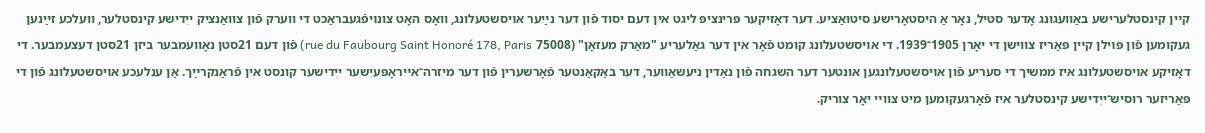קײן קינסטלערישע באַװעגונג אָדער סטיל, נאָר אַ היסטאָרישע סיטואַציע. דער דאָזיקער פּרינציפּ ליגט אין דעם יסוד פֿון דער נײַער אױסשטעלונג, װאָס האָט צונױפֿגעבראַכט די װערק פֿון צװאַנציק ייִדישע קינסטלער, װעלכע זײַנען געקומען פֿון פּױלן קײן פּאַריז צװישן די יאָרן 1905־1939. די אױסשטעלונג קומט פֿאָר אין דער גאַלעריע "מאַרק מעזאָן" (75008 rue du Faubourg Saint Honoré 178, Paris) פֿון דעם 21סטן נאָװעמבער ביזן 21סטן דעצעמבער. די דאָזיקע אױסשטעלונג איז ממשיך די סעריע פֿון אױסשטעלונגען אונטער דער השגחה פֿון נאַדין ניעשאַװער, דער באַקאַנטער פֿאָרשערין פֿון דער מיזרה־אײראָפּעיִשער ייִדישער קונסט אין פֿראַנקרײַך. אַן ענלעכע אױסשטעלונג פֿון די פּאַריזער רוסיש־ייִדישע קינסטלער איז פֿאָרגעקומען מיט צװײ יאָר צוריק.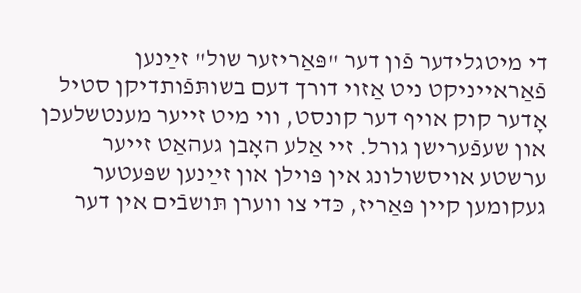די מיטגלידער פֿון דער "פּאַריזער שול" זײַנען פֿאַראײניקט ניט אַזױ דורך דעם בשותּפֿותדיקן סטיל אָדער קוק אױף דער קונסט, װי מיט זײער מענטשלעכן און שעפֿערישן גורל. זײ אַלע האָבן געהאַט זײער ערשטע אױסשולונג אין פּױלן און זײַנען שפּעטער געקומען קײן פּאַריז, כּדי צו װערן תּושבֿים אין דער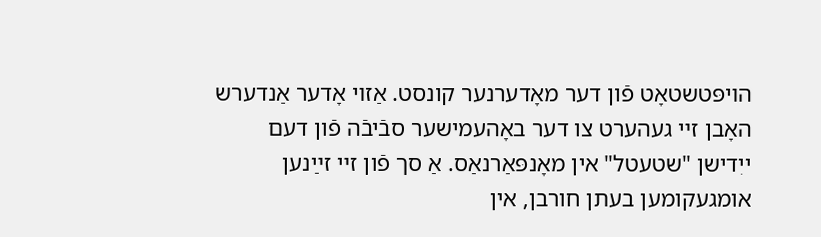הױפּטשטאָט פֿון דער מאָדערנער קונסט. אַזױ אָדער אַנדערש האָבן זײ געהערט צו דער באָהעמישער סבֿיבֿה פֿון דעם ייִדישן "שטעטל" אין מאָנפּאַרנאַס. אַ סך פֿון זײ זײַנען אומגעקומען בעתן חורבן, אין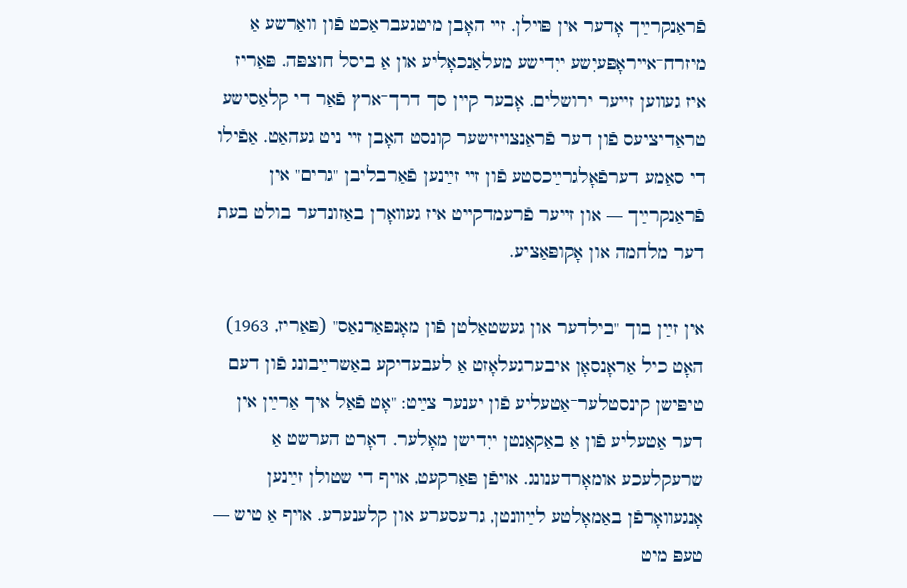פֿראַנקרײַך אָדער אין פּױלן. זײ האָבן מיטגעבראַכט פֿון וואַרשע אַ מיזרח־אײראָפּעיִשע ייִדישע מעלאַנכאָליע און אַ ביסל חוצפּה. פּאַריז איז געװען זײער ירושלים. אָבער קײן סך דרך־ארץ פֿאַר די קלאַסישע טראַדיציעס פֿון דער פֿראַנצױזישער קונסט האָבן זײ ניט געהאַט. אַפֿילו די סאַמע דערפֿאָלגרײַכסטע פֿון זײ זײַנען פֿאַרבליבן "גרים" אין פֿראַנקרײַך — און זײער פֿרעמדקײט איז געװאָרן באַזונדער בולט בעת דער מלחמה און אָקופּאַציע.

אין זײַן בוך "בילדער און געשטאַלטן פֿון מאָנפּאַרנאַס" (פּאַריז, 1963) האָט כיל אַראָנסאָן איבערגעלאָזט אַ לעבעדיקע באַשרײַבונג פֿון דעם טיפּישן קינסטלער־אַטעליע פֿון יענער צײַט: "אָט פֿאַל איך אַרײַן אין דער אַטעליע פֿון אַ באַקאַנטן ייִדישן מאָלער. דאָרט הערשט אַ שרעקלעכע אומאָרדענונג. אױפֿן פּאַרקעט, אױף די שטולן זײַנען אָנגעװאָרפֿן באַמאָלטע לײַװנטן, גרעסערע און קלענערע. אױף אַ טיש — טעפּ מיט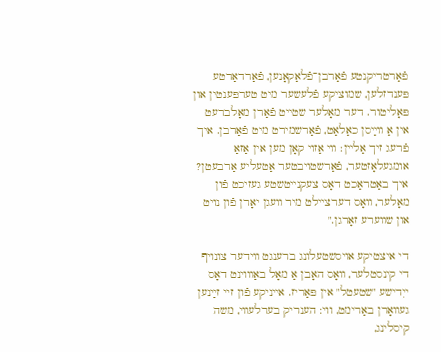פֿאַרטריקנטע פֿאַרבן־פֿלאַקאָנען, פֿאַרדאַרטע פּענדזלען, שמוציקע פֿלעשער מיט טערפּענטין און פּאָליטור. דער מאָלער שטײט פֿאַרן מאָלברעט אין אַ װײַסן כאַלאַט, פֿאַרשמירט מיט פֿאַרבן. איך פֿרעג זיך אַלײן׃ װי אַזױ קאָן מען אין אַזאַ אומגעלאָזטער, פֿאַרשטױבטער אַטעליע אַרבעטן? איך באַטראַכט דאָס צעקנײטשטע געזיכט פֿון מאָלער, װאָס דערצײלט מיר װעגן יאָרן פֿון נױט און שװערע זאָרגן."

די איצטיקע אױסשטעלונג ברענגט װידער צונױף די קינסטלער, װאָס האָבן אַ מאָל באַװױנט דאָס ייִדישע "שטעטל" אין פּאַריז. אײניקע פֿון זיי זײַנען געװאָרן באַרימט, ווי: הענריק בערלעװי, משה קיסלינג,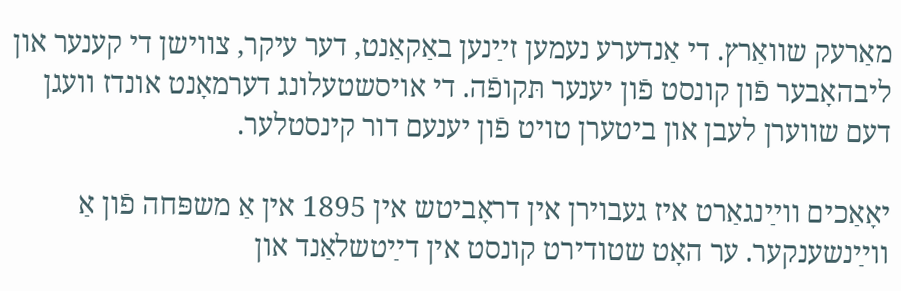מאַרעק שװאַרץ. די אַנדערע נעמען זײַנען באַקאַנט, דער עיקר, צװישן די קענער און ליבהאָבער פֿון קונסט פֿון יענער תּקופֿה. די אױסשטעלונג דערמאָנט אונדז װעגן דעם שװערן לעבן און ביטערן טױט פֿון יענעם דור קינסטלער.

יאָאַכים װײַנגאַרט איז געבױרן אין דראָביטש אין 1895 אין אַ משפּחה פֿון אַ װײַנשענקער. ער האָט שטודירט קונסט אין דײַטשלאַנד און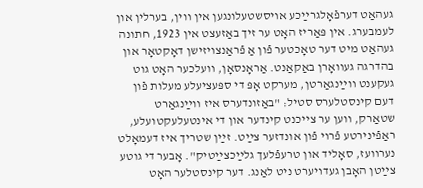געהאַט דערפֿאָלגרײַכע אױסשטעלונגען אין װין, בערלין און לעמבערג. אין פּאַריז האָט ער זיך באַזעצט אין 1923, חתונה געהאַט מיט דער טאָכטער פֿון אַ פֿראַנצױזישן דאָקטאָר און בהדרגה געװאָרן באַקאַנט. אַראָנסאָן, װעלכער האָט גוט געקענט װײַנגאַרטן, מערקט אָפּ די ספּעציעלע מעלות פֿון דעם קינסטלערס סטיל׃ "באַזונדערס איז װײַנגאַרט שטאַרק, װען ער צײכנט קינדער און די אינטעלעקטועלע, ראַפֿינירטע פֿרױ פֿון אונדזער צײַט. זײַן שטריך איז דעמאָלט נערװעז, סאָליד און טרעפֿלעך גלײַכצײַטיק". אָבער די גוטע צײַטן האָבן געדױערט ניט לאַנג. דער קינסטלער האָט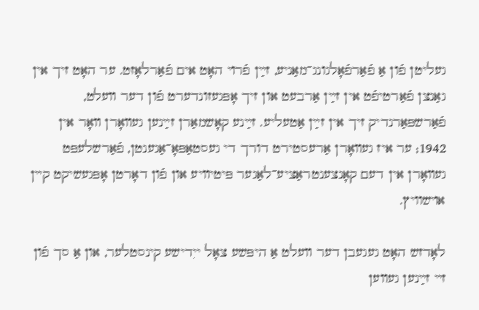געליטן פֿון אַ פֿאַרפֿאָלגונג־מאַניע, זײַן פֿרױ האָט אים פֿאַרלאָזט. ער האָט זיך אין גאַנצן פֿאַרטיפֿט אין זײַן אַרבעט און זיך אָפּגעזונדערט פֿון דער װעלט, פֿאַרשפּאַרנדיק זיך אין זײַן אַטעליע. זײַנע קאָשמאַרן זײַנען געװאָרן װאָר אין 1942; ער איז געװאָרן אַרעסטירט דורך די געסטאַפּאָ־אַגענטן, פֿאַרשלעפּט געװאָרן אין דעם קאָנצענטראַציע־לאַגער פּיטיװיע און פֿון דאָרטן אָפּגעשיקט קײן אױשוויץ.

לאָדזש האָט געגעבן דער װעלט אַ היפּשע צאָל ייִדישע קינסטלער, און אַ סך פֿון זײ זײַנען געװען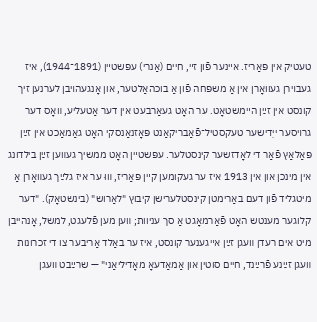טעטיק אין פּאַריז. אײנער פֿון זײ, חיים (אַנרי) עפּשטײן (1891־1944), איז געבױרן געוואָרן אין אַ משפּחה פֿון אַ בוכהאַלטער, און אָנגעהױבן לערנען זיך קונסט אין זײַן הײמשטאָט. ער האָט געאַרבעט אין דער אַטעליע, װאָס דער גרױסער ייִדישער טעקסטיל־פֿאַבריקאַנט פּאָזנאַנסקי האָט גאַמאַכט אין זײַן פּאַלאַץ פֿאַר די לאָדזשער קינסטלער. עפּשטײן האָט ממשיך געװען זײַן בילדונג אין מינכן און אין 1913 איז ער געקומען קײן פּאַריז, װוּ ער איז גלײַך געװאָרן אַ מיטגליד פֿון דעם באַרימטן קינסטלערישן קיבוץ "לאַרוש" (בינשטאָק). "דער קלוגער מענטש האָט פֿאַרמאָגט אַ סך עניוות; װען מען פֿלעגט, למשל, אָנהייבן מיט אים רעדן װעגן זײַן אײגענער קונסט, איז ער באַלד אַריבער צו די זכרונות װעגן זײַנע פֿרײַנד, חיים סוטין און אַמאַדעאָ מאָדיליאַני" — שרײַבט װעגן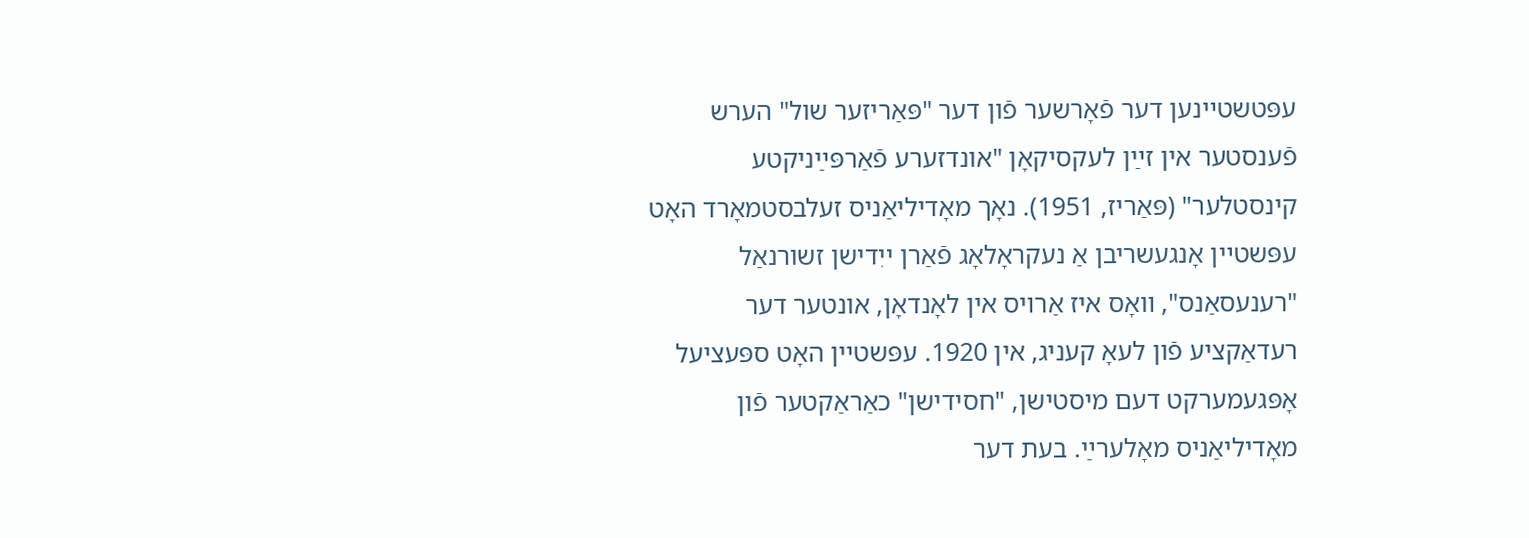עפּטשטײנען דער פֿאָרשער פֿון דער "פּאַריזער שול" הערש פֿענסטער אין זײַן לעקסיקאָן "אונדזערע פֿאַרפּײַניקטע קינסטלער" (פּאַריז, 1951). נאָך מאָדיליאַניס זעלבסטמאָרד האָט עפּשטײן אָנגעשריבן אַ נעקראָלאָג פֿאַרן ייִדישן זשורנאַל "רענעסאַנס", װאָס איז אַרױס אין לאָנדאָן, אונטער דער רעדאַקציע פֿון לעאָ קעניג, אין 1920. עפּשטײן האָט ספּעציעל אָפּגעמערקט דעם מיסטישן, "חסידישן" כאַראַקטער פֿון מאָדיליאַניס מאָלערײַ. בעת דער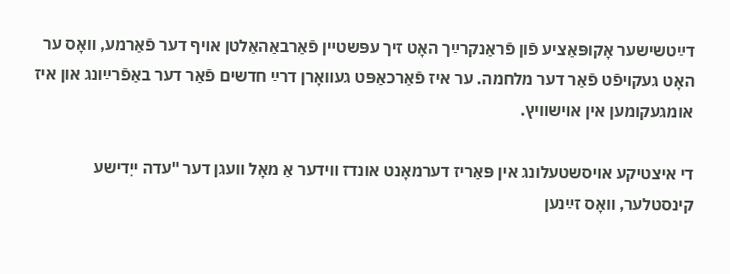דײַטשישער אָקופּאַציע פֿון פֿראַנקרײַך האָט זיך עפּשטײן פֿאַרבאַהאַלטן אױף דער פֿאַרמע, װאָס ער האָט געקױפֿט פֿאַר דער מלחמה. ער איז פֿאַרכאַפּט געװאָרן דרײַ חדשים פֿאַר דער באַפֿרײַונג און איז אומגעקומען אין אױשװיץ.

די איצטיקע אױסשטעלונג אין פּאַריז דערמאָנט אונדז װידער אַ מאָל װעגן דער "עדה ייִדישע קינסטלער, װאָס זײַנען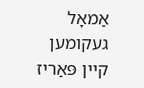אַמאָל געקומען קײן פּאַריז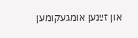און זײַנען אומגעקומען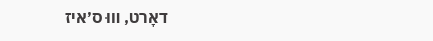דאָרט, װוּ ס׳איז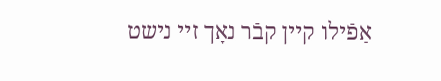אַפֿילו קײן קבֿר נאָך זײ נישט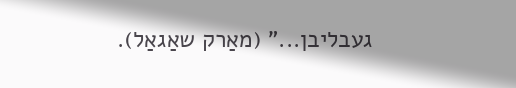געבליבן..." (מאַרק שאַגאַל).